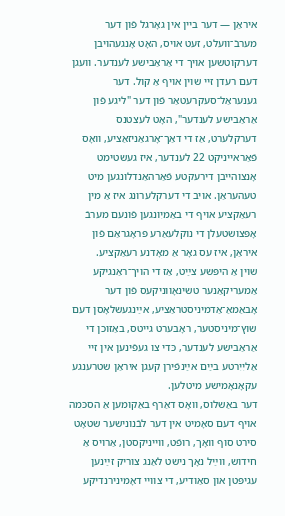איראַן — דער ביין אין גאָרגל פֿון דער מערבֿ־וועלט, זעט אויס, האָט אָנגעהויבן דערקוטשען אויך די אַראַבישע לענדער. וועגן דעם רעדן זיי שוין אויף אַ קול. דער גענעראַל־סעקרעטאַר פֿון דער "ליגע פֿון אַראַבישע לענדער", האָט לעצטנס דערקלערט, אַז די דאַך־אָרגאַניזאַציע, וואָס פֿאַראייניקט 22 לענדער, איז געשטימט אָנצוהייבן דירעקטע פֿאַרהאַנדלונגען מיט טעהעראַן. אויב די דערקלערונג איז אַ מין רעאַקציע אויף די באַמיִונגען פֿונעם מערבֿ אָפּצושטעלן די נוקלעאַרע פּראָגראַם פֿון איראַן, איז עס גאָר אַ מאָדנע רעאַקציע.
שוין אַ היפּשע צײַט, אַז די הויך־ראַנגיקע אַמעריקאַנער טשינאָווניקעס פֿון דער אָבאַמאַ־אַדמיניסטראַציע, אײַנגעשלאָסן דעם שוץ־מיניסטער, ראָבערט גייטס, באַזוכן די אַראַבישע לענדער, כּדי צו געפֿינען אין זיי אַליִיִרטע בײַם אײַנפֿירן קעגן איראַן שטרענגע עקאָנאָמישע מיטלען.
דער באַשלוס, וואָס דאַרף באַקומען אַ הסכּמה אויף דעם סאָמיט אין דער לבֿנונישער שטאָט סירט סוף וואָך, רופֿט, ווייניקסטן, אַרויס אַ חידוש, ווײַל נאָך נישט לאַנג צוריק זײַנען עגיפּטן און סאַודיע, די צוויי דאָמינירנדיקע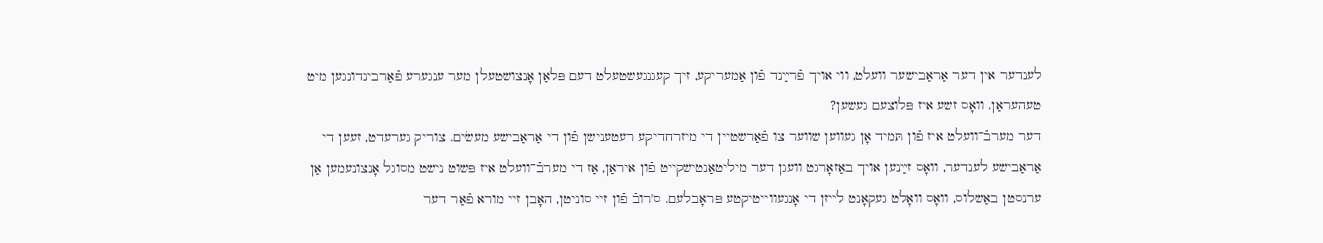לענדער אין דער אַראַבישער וועלט, ווי אויך פֿרײַנד פֿון אַמעריקע, זיך קעגנגעשטעלט דעם פּלאַן אָנצושטעלן מער ענגערע פֿאַרבינדונגען מיט טעהעראַן. וואָס זשע איז פּלוצעם געשען?
דער מערבֿ־וועלט איז פֿון תּמיד אָן געווען שווער צו פֿאַרשטיין די מיזרחדיקע רעטענישן פֿון די אַראַבישע מעשׂים. צוריק גערעדט, זעען די אַראַבישע לענדער, וואָס זײַנען אויך באַזאָרגט וועגן דער מיליטאַנטישקייט פֿון איראַן, אַז די מערבֿ־וועלט איז פּשוט נישט מסוגל אָנצונעמען אַן ערנסטן באַשלוס, וואָס וואָלט געקאָנט לייזן די אָנגעווייטיקטע פּראָבלעם. ס'רובֿ פֿון זיי סוניטן, האָבן זיי מורא פֿאַר דער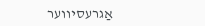אַגרעסיווער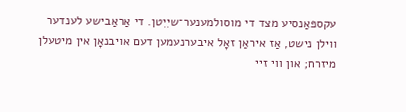עקספּאַנסיע מצד די מוסולמענער־שיִיִטן. די אַראַבישע לענדער ווילן נישט, אַז איראַן זאָל איבערנעמען דעם אויבנאָן אין מיטעלן מיזרח; און ווי זיי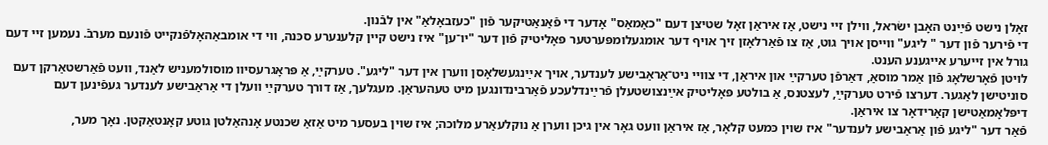זאָלן נישט פֿײַנט האָבן ישׂראל, ווילן זיי נישט, אַז איראַן זאָל שטיצן דעם "כאַמאַס" אָדער די פֿאַנאַטיקער פֿון "כעזבאָלאַ" אין לבֿנון.
די פֿירער פֿון דער " ליגע" ווייסן אויך גוט, אַז צו פֿאַרלאָזן זיך אויף דער אומגעלומפּערטער פּאָליטיק פֿון דער "יו־ען" איז נישט קיין קלענערע סכּנה, ווי די אומבאַהאָלפֿנקייט פֿונעם מערבֿ. נעמען זיי דעם גורל אין זייערע אייגענע הענט.
לויטן פֿאָרשלאָג פֿון אַמר מוסאַ, דאַרפֿן טערקײַ און איראַן, די צוויי ניט־אַראַבישע לענדער, אויך אײַנגעשלאָסן ווערן אין דער "ליגע". טערקײַ, אַ פּראָגרעסיוו מוסולמעניש לאַנד, וועט פֿאַרשטאַרקן דעם סוניטישן לאַגער. דערצו פֿירט טערקײַ, לעצטנס, אַ בולטע פּאָליטיק אײַנצושטעלן פֿרײַנדלעכע פֿאַרבינדונגען מיט טעהעראַן. מעגלעך, אַז דורך טערקײַ וועלן די אַראַבישע לענדער געפֿינען דעם דיפּלאָמאַטישן קאָרידאָר צו איראַן.
פֿאַר דער "ליגע פֿון אַראַבישע לענדער" איז שוין כּמעט קלאָר, אַז איראַן וועט גאָר אין גיכן ווערן אַ נוקלעאַרע מלוכה; איז שוין בעסער מיט אַזאַ שכנטע אָנהאַלטן גוטע קאָנטאַקטן. נאָך מער,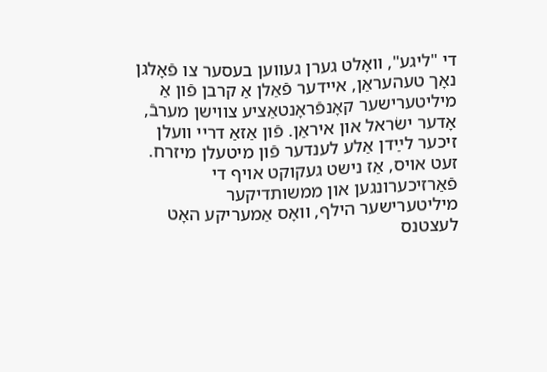די "ליגע", וואָלט גערן געווען בעסער צו פֿאָלגן נאָך טעהעראַן, איידער פֿאַלן אַ קרבן פֿון אַ מיליטערישער קאָנפֿראָנטאַציע צווישן מערבֿ, אָדער ישׂראל און איראַן. פֿון אַזאַ דריי וועלן זיכער לײַדן אַלע לענדער פֿון מיטעלן מיזרח.
זעט אויס, אַז נישט געקוקט אויף די פֿאַרזיכערונגען און ממשותדיקער מיליטערישער הילף, וואָס אַמעריקע האָט לעצטנס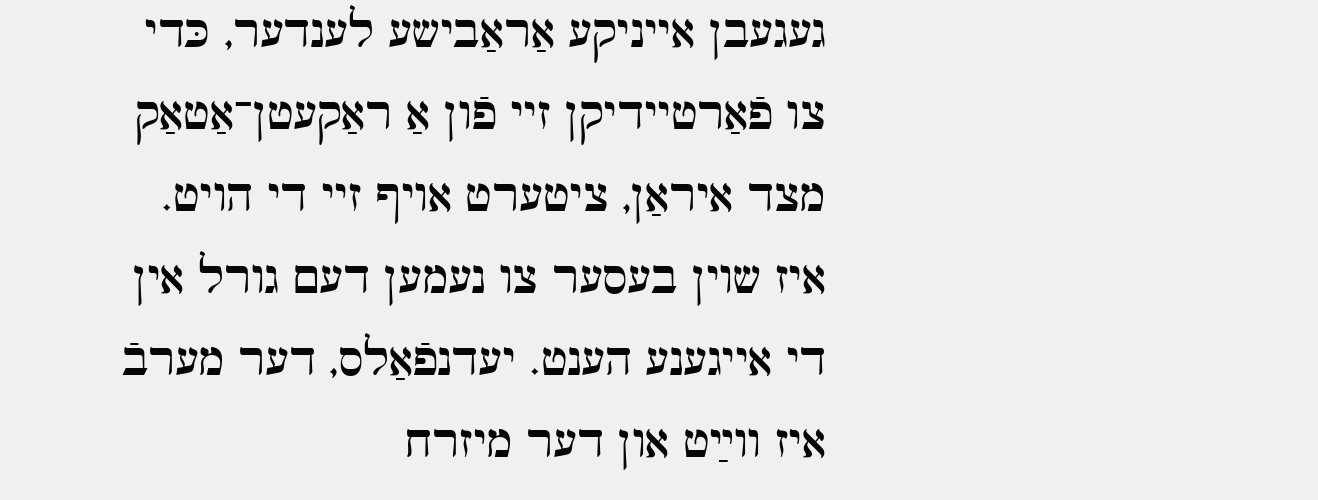געגעבן אייניקע אַראַבישע לענדער, כּדי צו פֿאַרטיידיקן זיי פֿון אַ ראַקעטן־אַטאַק מצד איראַן, ציטערט אויף זיי די הויט. איז שוין בעסער צו נעמען דעם גורל אין די אייגענע הענט. יעדנפֿאַלס, דער מערבֿ איז ווײַט און דער מיזרח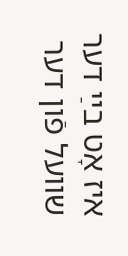איז אָט בײַ דער שוועל פֿון דער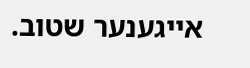אייגענער שטוב.